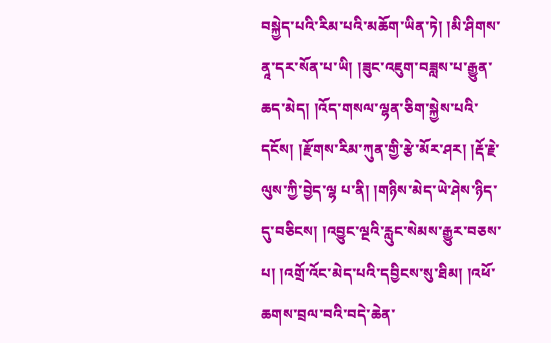བསྐྱེད་པའི་རིམ་པའི་མཆོག་ཡིན་ཏེ། །མི་ཤིགས་ནཱ་དར་སོན་པ་ཡི། །ཟུང་འཇུག་བཟླས་པ་རྒྱུན་ཆད་མེད། །འོད་གསལ་ལྷན་ཅིག་སྐྱེས་པའི་དངོས། །རྫོགས་རིམ་ཀུན་གྱི་རྩེ་མོར་ཤར། །རྡོ་རྗེ་ལུས་ཀྱི་བྱེད་ལྷ པ་ནི། །གཉིས་མེད་ཡེ་ཤེས་ཉིད་དུ་བཅིངས། །འབྱུང་ལྔའི་རླུང་སེམས་རྒྱུར་བཅས་པ། །འགྲོ་འོང་མེད་པའི་དབྱིངས་སུ་ཐིམ། །འཕོ་ཆགས་བྲལ་བའི་བདེ་ཆེན་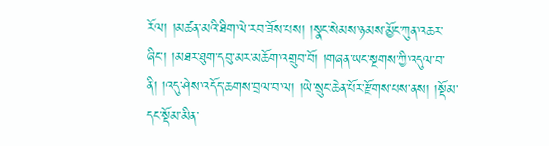རོལ། །མཚན་མའི་ཐིག་ལེ་རབ་ཟོས་པས། །སྣང་སེམས་ཉམས་མྱོང་ཀུན་འཆར་ཞིང་། །མཐར་ཐུག་དབུ་མར་མཆོག་འགྲུབ་བོ། །གཞན་ཡང་སྔགས་ཀྱི་འདུལ་བ་ནི། །འདུ་ཤེས་འདོད་ཆགས་བྲལ་བ་ལ། །ཡེ་སྲུང་ཆེན་པོར་རྫོགས་པས་ནས། །སྡོམ་དང་སྡོམ་མིན་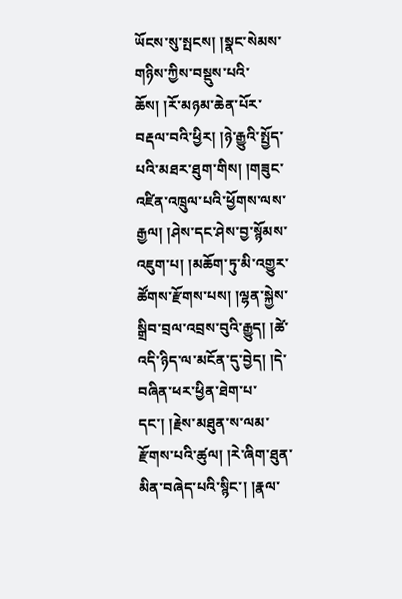ཡོངས་སུ་སྤངས། །སྣང་སེམས་གཉིས་ཀྱིས་བསྡུས་པའི་ཆོས། །རོ་མཉམ་ཆེན་པོར་བརྡལ་བའི་ཕྱིར། །ཉེ་རྒྱུའི་སྤྱོད་པའི་མཐར་ཐུག་གིས། །གཟུང་འཛིན་འཁྲུལ་པའི་ཕྱོགས་ལས་རྒྱལ། །ཤེས་དང་ཤེས་བྱ་སྙོམས་འཇུག་པ། །མཆོག་ཏུ་མི་འགྱུར་ཚོགས་རྫོགས་པས། །ལྷན་སྐྱེས་སྒྲིབ་བྲལ་འབྲས་བུའི་རྒྱུད། །ཚེ་འདི་ཉིད་ལ་མངོན་དུ་བྱེད། །དེ་བཞིན་ཕར་ཕྱིན་ཐེག་པ་དང་། །རྗེས་མཐུན་ས་ལམ་རྫོགས་པའི་ཚུལ། །རེ་ཞིག་ཐུན་མིན་བཞེད་པའི་སྙིང་། །རྣལ་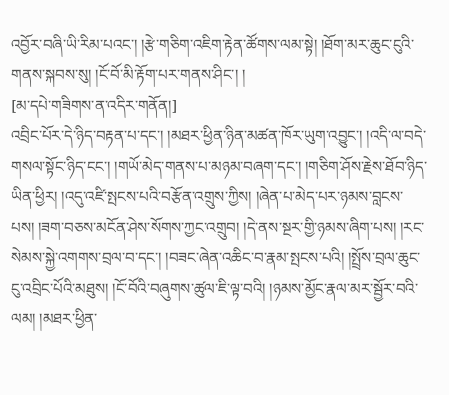འབྱོར་བཞི་ཡི་རིམ་པའང་། །རྩེ་གཅིག་འཇིག་རྟེན་ཚོགས་ལམ་སྟེ། །ཐོག་མར་ཆུང་ངུའི་གནས་སྐབས་སུ། །ངོ་བོ་མི་རྟོག་པར་གནས་ཤིང་། །
[མ་དཔེ་གཟིགས་ན་འདིར་གནོན།]
འབྲིང་པོར་དེ་ཉིད་བརྟན་པ་དང་། །མཐར་ཕྱིན་ཉིན་མཚན་ཁོར་ཡུག་འབྱུང་། །འདི་ལ་བདེ་གསལ་སྟོང་ཉིད་ངང་། །གཡོ་མེད་གནས་པ་མཉམ་བཞག་དང་། །གཅིག་ཤོས་རྗེས་ཐོབ་ཉིད་ཡིན་ཕྱིར། །འདུ་འཛི་སྤངས་པའི་བརྩོན་འགྲུས་ཀྱིས། །ཞེན་པ་མེད་པར་ཉམས་བླངས་པས། །ཟག་བཅས་མངོན་ཤེས་སོགས་ཀྱང་འགྲུབ། །དེ་ནས་སྔར་གྱི་ཉམས་ཞིག་པས། །རང་སེམས་སྐྱེ་འགགས་བྲལ་བ་དང་། །བཟང་ཞེན་འཆིང་བ་རྣམ་སྤངས་པའི། །སྤྲོས་བྲལ་ཆུང་ངུ་འབྲིང་པོའི་མཐུས། །ངོ་བོའི་བཞུགས་ཚུལ་ཇི་ལྟ་བའི། །ཉམས་མྱོང་རྣལ་མར་སྦྱོར་བའི་ལམ། །མཐར་ཕྱིན་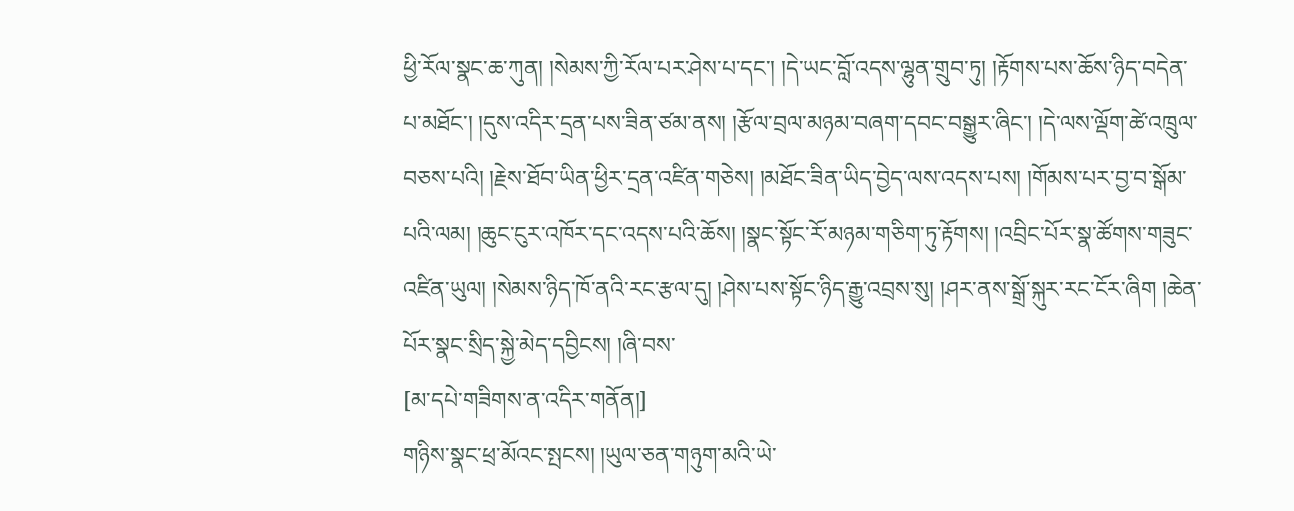ཕྱི་རོལ་སྣང་ཆ་ཀུན། །སེམས་ཀྱི་རོལ་པར་ཤེས་པ་དང་། །དེ་ཡང་བློ་འདས་ལྷུན་གྲུབ་ཏུ། །རྟོགས་པས་ཆོས་ཉིད་བདེན་པ་མཐོང་། །དུས་འདིར་དྲན་པས་ཟིན་ཙམ་ནས། །རྩོལ་བྲལ་མཉམ་བཞག་དབང་བསྒྱུར་ཞིང་། །དེ་ལས་ལྡོག་ཚེ་འཁྲུལ་བཅས་པའི། །རྗེས་ཐོབ་ཡིན་ཕྱིར་དྲན་འཛིན་གཅེས། །མཐོང་ཟིན་ཡིད་བྱེད་ལས་འདས་པས། །གོམས་པར་བྱ་བ་སྒོམ་པའི་ལམ། །ཆུང་ངུར་འཁོར་དང་འདས་པའི་ཆོས། །སྣང་སྟོང་རོ་མཉམ་གཅིག་ཏུ་རྟོགས། །འབྲིང་པོར་སྣ་ཚོགས་གཟུང་འཛིན་ཡུལ། །སེམས་ཉིད་ཁོ་ནའི་རང་རྩལ་དུ། །ཤེས་པས་སྟོང་ཉིད་རྒྱུ་འབྲས་སུ། །ཤར་ནས་སྒྲོ་སྐུར་རང་ངོར་ཞིག །ཆེན་པོར་སྣང་སྲིད་སྐྱེ་མེད་དབྱིངས། །ཞི་བས་
[མ་དཔེ་གཟིགས་ན་འདིར་གནོན།]
གཉིས་སྣང་ཕྲ་མོའང་སྤངས། །ཡུལ་ཅན་གཉུག་མའི་ཡེ་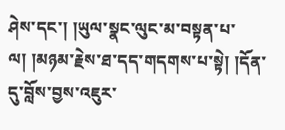ཤེས་དང་། །ཡུལ་སྣང་ལུང་མ་བསྟན་པ་ལ། །མཉམ་རྗེས་ཐ་དད་གདགས་པ་སྟེ། །དོན་དུ་བློས་བྱས་འཇུར་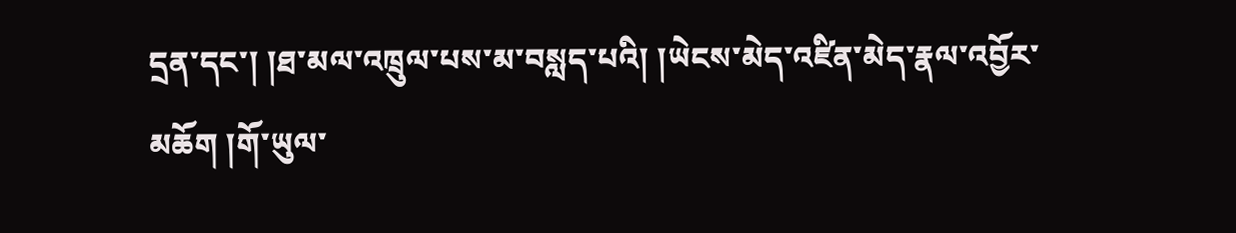དྲན་དང་། །ཐ་མལ་འཁྲུལ་པས་མ་བསླད་པའི། །ཡེངས་མེད་འཛིན་མེད་རྣལ་འབྱོར་མཆོག །གོ་ཡུལ་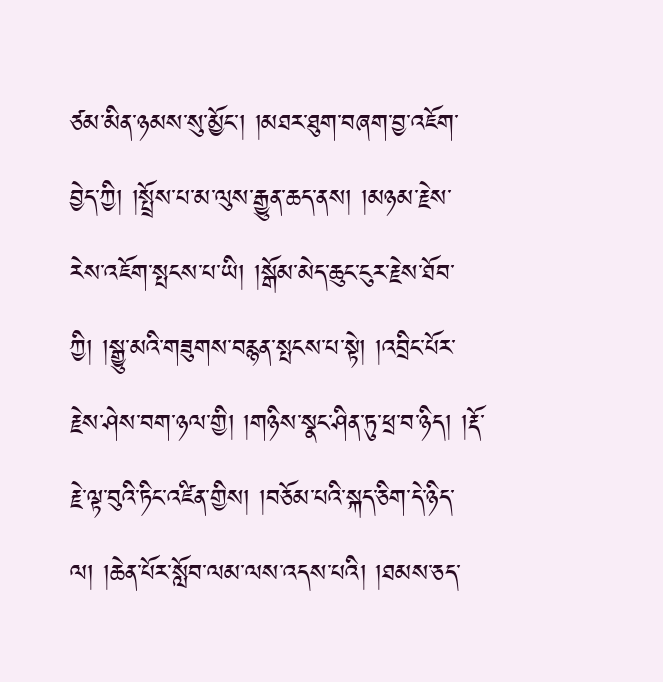ཙམ་མིན་ཉམས་སུ་མྱོང་། །མཐར་ཐུག་བཞག་བྱ་འཇོག་བྱེད་ཀྱི། །སྤྲོས་པ་མ་ལུས་རྒྱུན་ཆད་ནས། །མཉམ་རྗེས་རེས་འཇོག་སྤངས་པ་ཡི། །སྒོམ་མེད་ཆུང་ངུར་རྗེས་ཐོབ་ཀྱི། །སྒྱུ་མའི་གཟུགས་བརྙན་སྤངས་པ་སྟེ། །འབྲིང་པོར་རྗེས་ཤེས་བག་ཉལ་གྱི། །གཉིས་སྣང་ཤིན་ཏུ་ཕྲ་བ་ཉིད། །རྡོ་རྗེ་ལྟ་བུའི་ཏིང་འཛིན་གྱིས། །བཅོམ་པའི་སྐད་ཅིག་དེ་ཉིད་ལ། །ཆེན་པོར་སློབ་ལམ་ལས་འདས་པའི། །ཐམས་ཅད་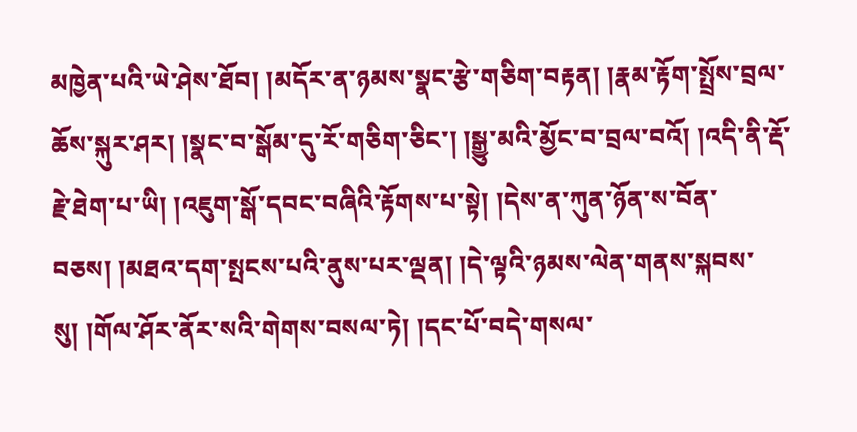མཁྱེན་པའི་ཡེ་ཤེས་ཐོབ། །མདོར་ན་ཉམས་སྣང་རྩེ་གཅིག་བརྟན། །རྣམ་རྟོག་སྤྲོས་བྲལ་ཆོས་སྐུར་ཤར། །སྣང་བ་སྒོམ་དུ་རོ་གཅིག་ཅིང་། །སྒྱུ་མའི་མྱོང་བ་བྲལ་བའོ། །འདི་ནི་རྡོ་རྗེ་ཐེག་པ་ཡི། །འཇུག་སྒོ་དབང་བཞིའི་རྟོགས་པ་སྟེ། །དེས་ན་ཀུན་ཉོན་ས་བོན་བཅས། །མཐའ་དག་སྤངས་པའི་ནུས་པར་ལྡན། །དེ་ལྟའི་ཉམས་ལེན་གནས་སྐབས་སུ། །གོལ་ཤོར་ནོར་སའི་གེགས་བསལ་ཏེ། །དང་པོ་བདེ་གསལ་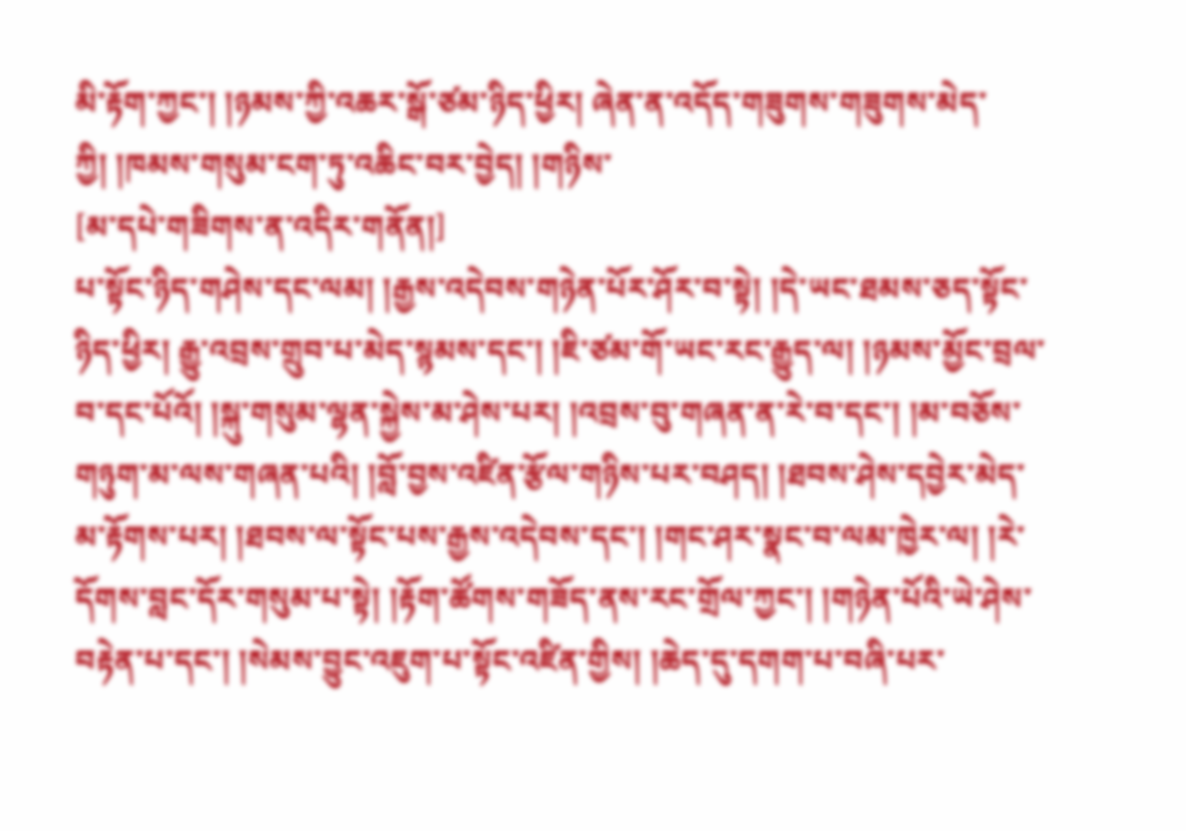མི་རྟོག་ཀྱང་། །ཉམས་ཀྱི་འཆར་སྒོ་ཙམ་ཉིད་ཕྱིར། ཞེན་ན་འདོད་གཟུགས་གཟུགས་མེད་ཀྱི། །ཁམས་གསུམ་ངག་ཏུ་འཆིང་བར་བྱེད། །གཉིས་
[མ་དཔེ་གཟིགས་ན་འདིར་གནོན།]
པ་སྟོང་ཉིད་གཤེས་དང་ལམ། །རྒྱས་འདེབས་གཉེན་པོར་ཤོར་བ་སྟེ། །དེ་ཡང་ཐམས་ཅད་སྟོང་ཉིད་ཕྱིར། རྒྱུ་འབྲས་གྲུབ་པ་མེད་སྙམས་དང་། །ཇི་ཙམ་གོ་ཡང་རང་རྒྱུད་ལ། །ཉམས་མྱོང་བྲལ་བ་དང་པོའོ། །སྐུ་གསུམ་ལྷན་སྐྱེས་མ་ཤེས་པར། །འབྲས་བུ་གཞན་ན་རེ་བ་དང་། །མ་བཅོས་གཉུག་མ་ལས་གཞན་པའི། །བློ་བྱས་འཛིན་རྩོལ་གཉིས་པར་བཤད། །ཐབས་ཤེས་དབྱེར་མེད་མ་རྟོགས་པར། །ཐབས་ལ་སྟོང་པས་རྒྱས་འདེབས་དང་། །གང་ཤར་སྣང་བ་ལམ་ཁྱེར་ལ། །རེ་དོགས་བླང་དོར་གསུམ་པ་སྟེ། །རྟོག་ཚོགས་གཟོད་ནས་རང་གྲོལ་ཀྱང་། །གཉེན་པོའི་ཡེ་ཤེས་བརྟེན་པ་དང་། །སེམས་བྱུང་འཇུག་པ་སྟོང་འཛིན་གྱིས། །ཆེད་དུ་དགག་པ་བཞི་པར་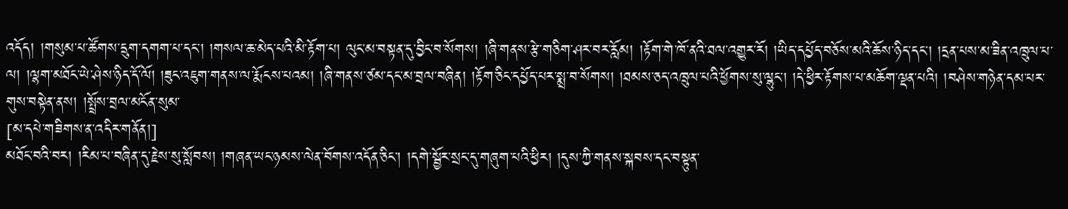འདོད། །གསུམ་པ་ཚོགས་དྲུག་དགག་པ་དང་། །གསལ་ཆ་མེད་པའི་མི་རྟོག་པ། ལུང་མ་བསྟན་དུ་བྱིང་བ་སོགས། །ཞི་གནས་རྩེ་གཅིག་ཤར་བར་རློམ། །རྟོག་གེ་ཁོ་ནའི་ཐལ་འགྱུར་རོ། །ཡིད་དཔྱོད་བཅོས་མའི་ཆོས་ཉིད་དང་། །དྲན་པས་མ་ཟིན་འཁྲུལ་པ་ལ། །ལྷག་མཐོང་ཡེ་ཤེས་ཉིད་དོ་ལོ། །ཟུང་འཇུག་གནས་ལ་རྨོངས་པའམ། །ཞི་གནས་ཙམ་དང་མ་བྲལ་བཞིན། །རྟོག་ཅིང་དཔྱོད་པར་སྨྲ་བ་སོགས། །ཐམས་ཅད་འཁྲུལ་པའི་ཕྱོགས་སུ་ལྷུང་། །དེ་ཕྱིར་རྟོགས་པ་མཆོག་ལྡན་པའི། །བཤེས་གཉེན་དམ་པར་གུས་བསྟེན་ནས། །སྤྲོས་བྲལ་མངོན་སུམ་
[མ་དཔེ་གཟིགས་ན་འདིར་གནོན།]
མཐོང་བའི་བར། །རིམ་པ་བཞིན་དུ་རྗེས་སུ་སློབས། །གཞན་ཡང་ཉམས་ལེན་བོགས་འདོན་ཅིང་། །དགེ་སྦྱོར་སྲང་དུ་གཞུག་པའི་ཕྱིར། །དུས་ཀྱི་གནས་སྐབས་དང་བསྟུན་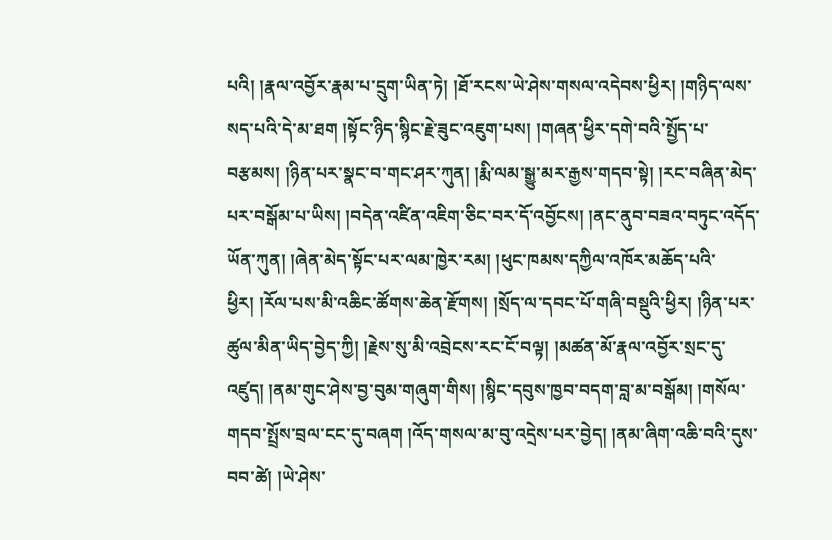པའི། །རྣལ་འབྱོར་རྣམ་པ་དྲུག་ཡིན་ཏེ། །ཐོ་རངས་ཡེ་ཤེས་གསལ་འདེབས་ཕྱིར། །གཉིད་ལས་སད་པའི་དེ་མ་ཐག །སྟོང་ཉིད་སྙིང་རྗེ་ཟུང་འཇུག་པས། །གཞན་ཕྱིར་དགེ་བའི་སྤྱོད་པ་བརྩམས། །ཉིན་པར་སྣང་བ་གང་ཤར་ཀུན། །རྨི་ལམ་སྒྱུ་མར་རྒྱས་གདབ་སྟེ། །རང་བཞིན་མེད་པར་བསྒོམ་པ་ཡིས། །བདེན་འཛིན་འཇིག་ཅིང་བར་དོ་འབྱོངས། །ནང་ནུབ་བཟའ་བཏུང་འདོད་ཡོན་ཀུན། །ཞེན་མེད་སྟོང་པར་ལམ་ཁྱེར་རམ། །ཕུང་ཁམས་དཀྱིལ་འཁོར་མཆོད་པའི་ཕྱིར། །རོལ་པས་མི་འཆིང་ཚོགས་ཆེན་རྫོགས། །སྲོད་ལ་དབང་པོ་གཞི་བསྡུའི་ཕྱིར། །ཉིན་པར་ཚུལ་མིན་ཡིད་བྱེད་ཀྱི། །རྗེས་སུ་མི་འབྲེངས་རང་ངོ་བལྟ། །མཚན་མོ་རྣལ་འབྱོར་སྲང་དུ་འཛུད། །ནམ་གུང་ཤེས་བྱ་བུམ་གཞུག་གིས། །སྙིང་དབུས་ཁྱབ་བདག་བླ་མ་བསྒོམ། །གསོལ་གདབ་སྤྲོས་བྲལ་ངང་དུ་བཞག །འོད་གསལ་མ་བུ་འདྲེས་པར་བྱེད། །ནམ་ཞིག་འཆི་བའི་དུས་བབ་ཚེ། །ཡེ་ཤེས་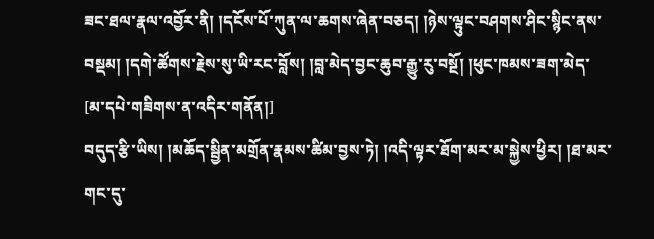ཟང་ཐལ་རྣལ་འབྱོར་ནི། །དངོས་པོ་ཀུན་ལ་ཆགས་ཞེན་བཅད། །ཉེས་ལྟུང་བཤགས་ཤིང་སྙིང་ནས་བསྡམ། །དགེ་ཚོགས་རྗེས་སུ་ཡི་རང་བློས། །བླ་མེད་བྱང་ཆུབ་རྒྱུ་རུ་བསྔོ། །ཕུང་ཁམས་ཟག་མེད་
[མ་དཔེ་གཟིགས་ན་འདིར་གནོན།]
བདུད་རྩི་ཡིས། །མཆོད་སྦྱིན་མགྲོན་རྣམས་ཚིམ་བྱས་ཏེ། །འདི་ལྟར་ཐོག་མར་མ་སྐྱེས་ཕྱིར། །ཐ་མར་གང་དུ་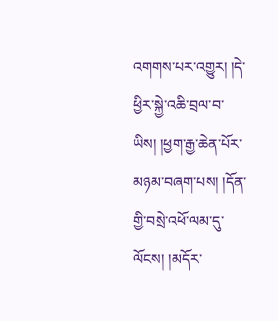འགགས་པར་འགྱུར། །དེ་ཕྱིར་སྐྱེ་འཆི་བྲལ་བ་ཡིས། །ཕྱག་རྒྱ་ཆེན་པོར་མཉམ་བཞག་པས། །དོན་གྱི་བསྲེ་འཕོ་ལམ་དུ་ལོངས། །མདོར་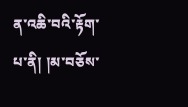ན་འཆི་བའི་རྟོག་པ་ནི། །མ་བཅོས་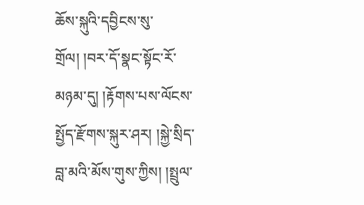ཆོས་སྐུའི་དབྱིངས་སུ་གྲོལ། །བར་དོ་སྣང་སྟོང་རོ་མཉམ་དུ། །རྟོགས་པས་ལོངས་སྤྱོད་རྫོགས་སྐུར་ཤར། །སྐྱེ་སྲིད་བླ་མའི་མོས་གུས་ཀྱིས། །སྤྲུལ་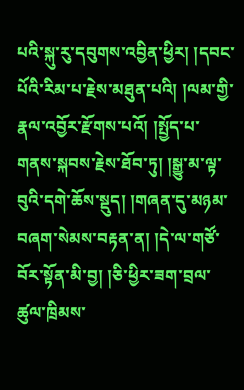པའི་སྐུ་རུ་དབུགས་འབྱིན་ཕྱིར། །དབང་པོའི་རིམ་པ་རྗེས་མཐུན་པའི། །ལམ་གྱི་རྣལ་འབྱོར་རྫོགས་པའོ། །སྤྱོད་པ་གནས་སྐབས་རྗེས་ཐོབ་ཏུ། །སྒྱུ་མ་ལྟ་བུའི་དགེ་ཆོས་སྡུད། །གཞན་དུ་མཉམ་བཞག་སེམས་བརྟན་ན། །དེ་ལ་གཙོ་བོར་སྟོན་མི་བྱ། །ཅི་ཕྱིར་ཟག་བྲལ་ཚུལ་ཁྲིམས་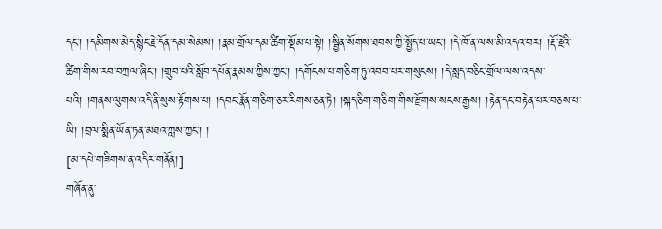དང་། །དམིགས་མེད་སྙིང་རྗེ་དོན་དམ་སེམས། །རྣམ་གྲོལ་དམ་ཚིག་སྡོམ་པ་སྟེ། །སྦྱིན་སོགས་ཐབས་ཀྱི་སྤྱོད་པ་ཡང་། །དེ་ཁོ་ན་ལས་མི་འདའ་བར། །རྡོ་རྗེའི་ཚིག་གིས་རབ་བཀྲལ་ཞིང་། །གྲུབ་པའི་སློབ་དཔོན་རྣམས་ཀྱིས་ཀྱང་། །དགོངས་པ་གཅིག་ཏུ་འབབ་པར་གསུངས། །དེ་སླད་བཅིང་གྲོལ་ལས་འདས་པའི། །གནས་ལུགས་འདི་ནི་སུས་རྟོགས་པ། །དབང་རྣོན་གཅིག་ཅར་རིགས་ཅན་ཏེ། །སྐད་ཅིག་གཅིག་གིས་རྫོགས་སངས་རྒྱས། །རྟེན་དང་བརྟེན་པར་བཅས་པ་ཡི། །བྲལ་སྨིན་ཡོན་ཏན་མཐའ་ཀླས་ཀྱང་། །
[མ་དཔེ་གཟིགས་ན་འདིར་གནོན།]
གཞོན་ནུ་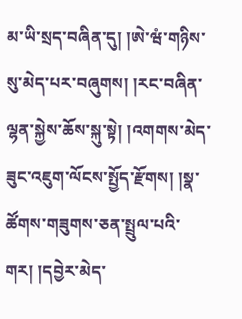མ་ཡི་སྲད་བཞིན་དུ། །ཨེ་ཝཾ་གཉིས་སུ་མེད་པར་བཞུགས། །རང་བཞིན་ལྷན་སྐྱེས་ཆོས་སྐུ་སྟེ། །འགགས་མེད་ཟུང་འཇུག་ལོངས་སྤྱོད་རྫོགས། །སྣ་ཚོགས་གཟུགས་ཅན་སྤྲུལ་པའི་གར། །དབྱེར་མེད་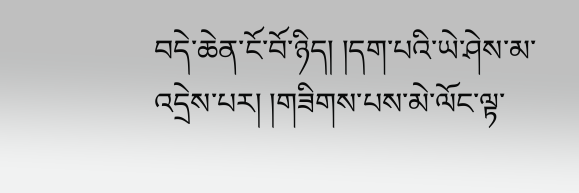བདེ་ཆེན་ངོ་བོ་ཉིད། །དག་པའི་ཡེ་ཤེས་མ་འདྲེས་པར། །གཟིགས་པས་མེ་ལོང་ལྟ་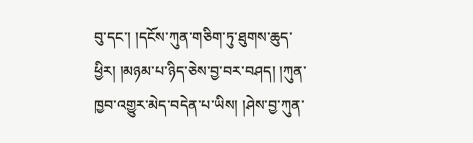བུ་དང་། །དངོས་ཀུན་གཅིག་ཏུ་ཐུགས་ཆུད་ཕྱིར། །མཉམ་པ་ཉིད་ཅེས་བྱ་བར་བཤད། །ཀུན་ཁྱབ་འགྱུར་མེད་བདེན་པ་ཡིས། །ཤེས་བྱ་ཀུན་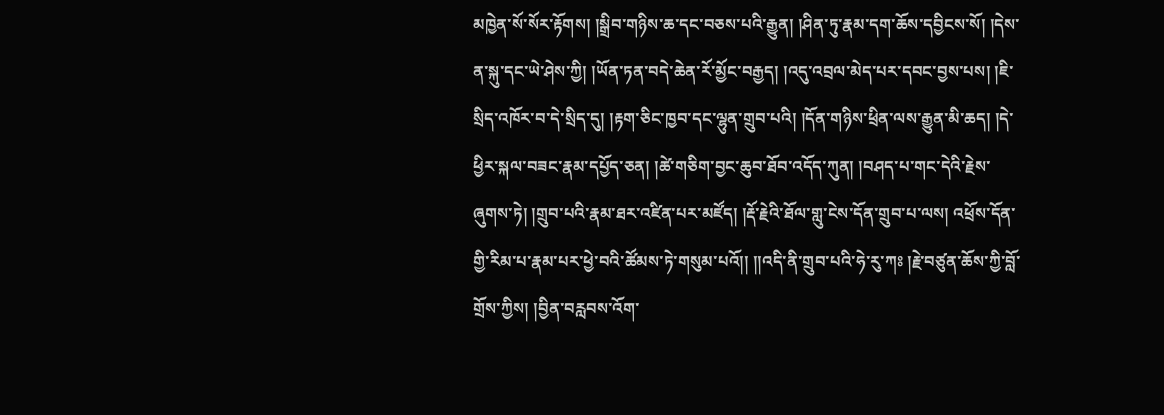མཁྱེན་སོ་སོར་རྟོགས། །སྒྲིབ་གཉིས་ཆ་དང་བཅས་པའི་རྒྱུན། །ཤིན་ཏུ་རྣམ་དག་ཆོས་དབྱིངས་སོ། །དེས་ན་སྐུ་དང་ཡེ་ཤེས་ཀྱི། །ཡོན་ཏན་བདེ་ཆེན་རོ་མྱོང་བརྒྱད། །འདུ་འབྲལ་མེད་པར་དབང་བྱས་པས། །ཇི་སྲིད་འཁོར་བ་དེ་སྲིད་དུ། །རྟག་ཅིང་ཁྱབ་དང་ལྷུན་གྲུབ་པའི། །དོན་གཉིས་ཕྲིན་ལས་རྒྱུན་མི་ཆད། །དེ་ཕྱིར་སྐལ་བཟང་རྣམ་དཔྱོད་ཅན། །ཚེ་གཅིག་བྱང་ཆུབ་ཐོབ་འདོད་ཀུན། །བཤད་པ་གང་དེའི་རྗེས་ཞུགས་ཏེ། །གྲུབ་པའི་རྣམ་ཐར་འཛིན་པར་མཛོད། །རྡོ་རྗེའི་ཐོལ་གླུ་ངེས་དོན་གྲུབ་པ་ལས། འཕྲོས་དོན་གྱི་རིམ་པ་རྣམ་པར་ཕྱེ་བའི་ཚོམས་ཏེ་གསུམ་པའོ།། །།འདི་ནི་གྲུབ་པའི་ཧེ་རུ་ཀཿ །རྗེ་བཙུན་ཆོས་ཀྱི་བློ་གྲོས་ཀྱིས། །བྱིན་བརླབས་འོག་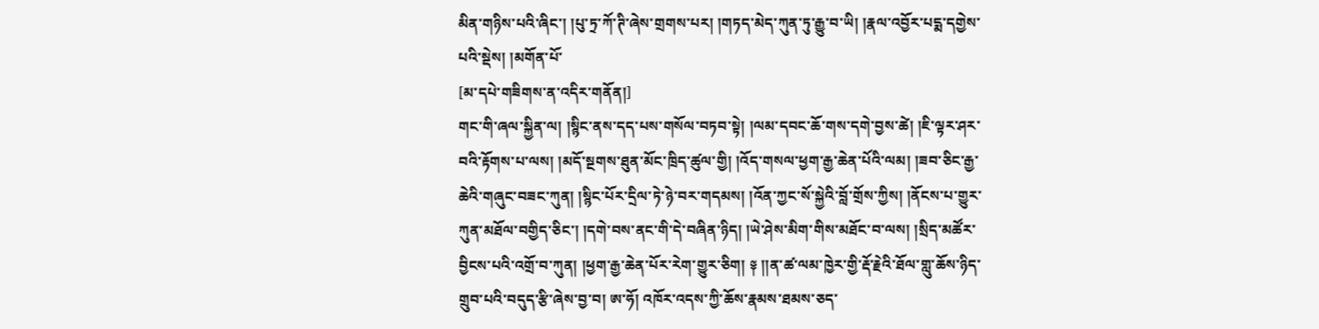མིན་གཉིས་པའི་ཞིང་། །པུ་ཏྲ་ཀོ་ཊི་ཞེས་གྲགས་པར། །གཏད་མེད་ཀུན་ཏུ་རྒྱུ་བ་ཡི། །རྣལ་འབྱོར་པདྨ་དགྱེས་པའི་སྡེས། །མགོན་པོ་
[མ་དཔེ་གཟིགས་ན་འདིར་གནོན།]
གང་གི་ཞལ་སྐྱིན་ལ། །སྙིང་ནས་དད་པས་གསོལ་བཏབ་སྟེ། །ལམ་དབང་ཆོ་གས་དགེ་བྱས་ཚེ། །ཇི་ལྟར་ཤར་བའི་རྟོགས་པ་ལས། །མདོ་སྔགས་ཐུན་མོང་ཁྲིད་ཚུལ་གྱི། །འོད་གསལ་ཕྱག་རྒྱ་ཆེན་པོའི་ལམ། །ཟབ་ཅིང་རྒྱ་ཆེའི་གཞུང་བཟང་ཀུན། །སྙིང་པོར་དྲིལ་ཏེ་ཉེ་བར་གདམས། །འོན་ཀྱང་སོ་སྐྱེའི་བློ་གྲོས་ཀྱིས། །ནོངས་པ་གྱུར་ཀུན་མཐོལ་བགྱིད་ཅིང་། །དགེ་བས་ནང་གི་དེ་བཞིན་ཉིད། །ཡེ་ཤེས་མིག་གིས་མཐོང་བ་ལས། །སྲིད་མཚོར་བྱིངས་པའི་འགྲོ་བ་ཀུན། །ཕྱག་རྒྱ་ཆེན་པོར་རེག་གྱུར་ཅིག། ༈ །།ན་ཚ་ལམ་ཁྱེར་གྱི་རྡོ་རྗེའི་ཐོལ་གླུ་ཆོས་ཉིད་གྲུབ་པའི་བདུད་རྩི་ཞེས་བྱ་བ། ཨ་ཧོ། འཁོར་འདས་ཀྱི་ཆོས་རྣམས་ཐམས་ཅད་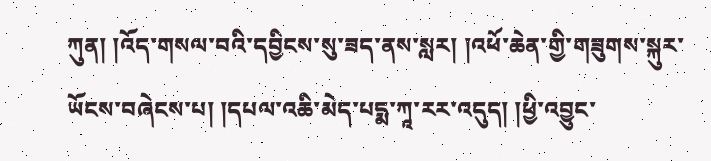ཀུན། །འོད་གསལ་བའི་དབྱིངས་སུ་ཟད་ནས་སླར། །འཕོ་ཆེན་གྱི་གཟུགས་སྐུར་ཡོངས་བཞེངས་པ། །དཔལ་འཆི་མེད་པདྨ་ཀཱ་རར་འདུད། །ཕྱི་འབྱུང་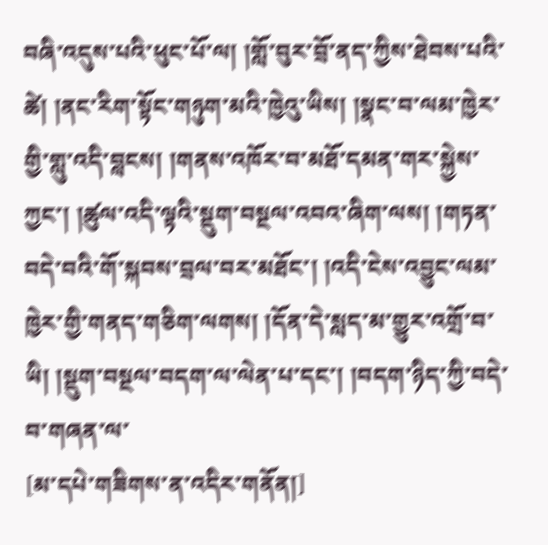བཞི་འདུས་པའི་ཕུང་པོ་ལ། །གློ་བུར་བྲོ་ནད་ཀྱིས་ཐེབས་པའི་ཚེ། །ནང་རིག་སྟོང་གཉུག་མའི་ཁྱེའུ་ཡིས། །སྣང་བ་ལམ་ཁྱེར་གྱི་གླུ་འདི་བླངས། །གནས་འཁོར་བ་མཐོ་དམན་གར་སྐྱེས་ཀྱང་། །ཚུལ་འདི་ལྟའི་སྡུག་བསྔལ་འབའ་ཞིག་ལས། །གཏན་བདེ་བའི་གོ་སྐབས་བྲལ་བར་མཐོང་། །འདི་ངེས་འབྱུང་ལམ་ཁྱེར་གྱི་གནད་གཅིག་ལགས། །དོན་དེ་སླད་མ་གྱུར་འགྲོ་བ་ཡི། །སྡུག་བསྔལ་བདག་ལ་ལེན་པ་དང་། །བདག་ཉིད་ཀྱི་བདེ་བ་གཞན་ལ་
[མ་དཔེ་གཟིགས་ན་འདིར་གནོན།]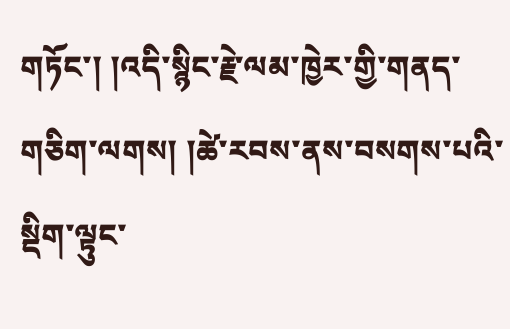གཏོང་། །འདི་སྙིང་རྗེ་ལམ་ཁྱེར་གྱི་གནད་གཅིག་ལགས། །ཚེ་རབས་ནས་བསགས་པའི་སྡིག་ལྟུང་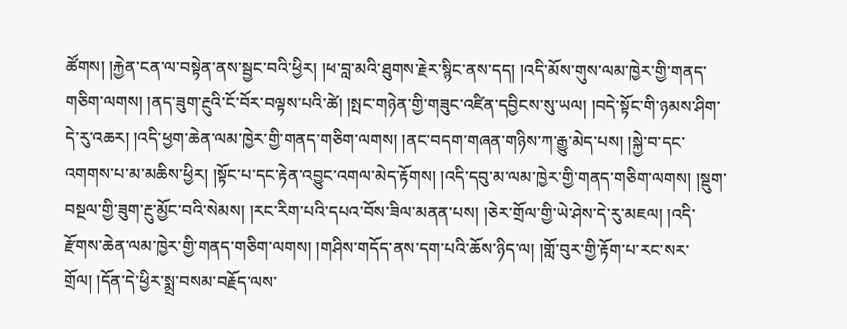ཚོགས། །རྐྱེན་ངན་ལ་བསྟེན་ནས་སྦྱང་བའི་ཕྱིར། །ཕ་བླ་མའི་ཐུགས་རྗེར་སྙིང་ནས་དད། །འདི་མོས་གུས་ལམ་ཁྱེར་གྱི་གནད་གཅིག་ལགས། །ནད་ཟུག་རྔུའི་ངོ་བོར་བལྟས་པའི་ཚེ། །སྤང་གཉེན་གྱི་གཟུང་འཛིན་དབྱིངས་སུ་ཡལ། །བདེ་སྟོང་གི་ཉམས་ཤིག་དེ་རུ་འཆར། །འདི་ཕྱག་ཆེན་ལམ་ཁྱེར་གྱི་གནད་གཅིག་ལགས། །ནང་བདག་གཞན་གཉིས་ཀ་རྒྱུ་མེད་པས། །སྐྱེ་བ་དང་འགགས་པ་མ་མཆིས་ཕྱིར། །སྟོང་པ་དང་རྟེན་འབྱུང་འགལ་མེད་རྟོགས། །འདི་དབུ་མ་ལམ་ཁྱེར་གྱི་གནད་གཅིག་ལགས། །སྡུག་བསྔལ་གྱི་ཟུག་རྔུ་མྱོང་བའི་སེམས། །རང་རིག་པའི་དཔའ་བོས་ཟིལ་མནན་པས། །ཅེར་གྲོལ་གྱི་ཡེ་ཤེས་དེ་རུ་མཇལ། །འདི་རྫོགས་ཆེན་ལམ་ཁྱེར་གྱི་གནད་གཅིག་ལགས། །གཤིས་གདོད་ནས་དག་པའི་ཆོས་ཉིད་ལ། །གློ་བུར་གྱི་རྟོག་པ་རང་སར་གྲོལ། །དོན་དེ་ཕྱིར་སྨྲ་བསམ་བརྗོད་ལས་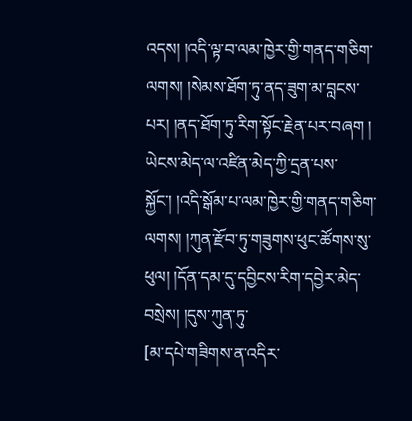འདས། །འདི་ལྟ་བ་ལམ་ཁྱེར་གྱི་གནད་གཅིག་ལགས། །སེམས་ཐོག་ཏུ་ནད་ཟུག་མ་བླངས་པར། །ནད་ཐོག་ཏུ་རིག་སྟོང་རྗེན་པར་བཞག ། ཡེངས་མེད་ལ་འཛིན་མེད་ཀྱི་དྲན་པས་སྐྱོང་། །འདི་སྒོམ་པ་ལམ་ཁྱེར་གྱི་གནད་གཅིག་ལགས། །ཀུན་རྫོབ་ཏུ་གཟུགས་ཕུང་ཚོགས་སུ་ཕུལ། །དོན་དམ་དུ་དབྱིངས་རིག་དབྱེར་མེད་བསྲེས། །དུས་ཀུན་ཏུ་
[མ་དཔེ་གཟིགས་ན་འདིར་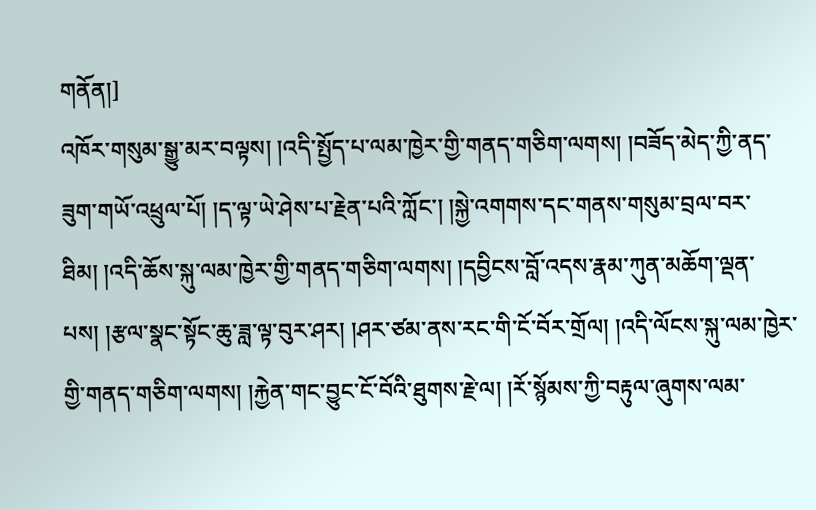གནོན།]
འཁོར་གསུམ་སྒྱུ་མར་བལྟས། །འདི་སྤྱོད་པ་ལམ་ཁྱེར་གྱི་གནད་གཅིག་ལགས། །བཟོད་མེད་ཀྱི་ནད་ཟུག་གཡོ་འཕྲུལ་པོ། །ད་ལྟ་ཡེ་ཤེས་པ་རྗེན་པའི་ཀློང་། །སྐྱེ་འགགས་དང་གནས་གསུམ་བྲལ་བར་ཐིམ། །འདི་ཆོས་སྐུ་ལམ་ཁྱེར་གྱི་གནད་གཅིག་ལགས། །དབྱིངས་བློ་འདས་རྣམ་ཀུན་མཆོག་ལྡན་པས། །རྩལ་སྣང་སྟོང་ཆུ་ཟླ་ལྟ་བུར་ཤར། །ཤར་ཙམ་ནས་རང་གི་ངོ་བོར་གྲོལ། །འདི་ལོངས་སྐུ་ལམ་ཁྱེར་གྱི་གནད་གཅིག་ལགས། །རྐྱེན་གང་བྱུང་ངོ་བོའི་ཐུགས་རྗེ་ལ། །རོ་སྙོམས་ཀྱི་བརྟུལ་ཞུགས་ལམ་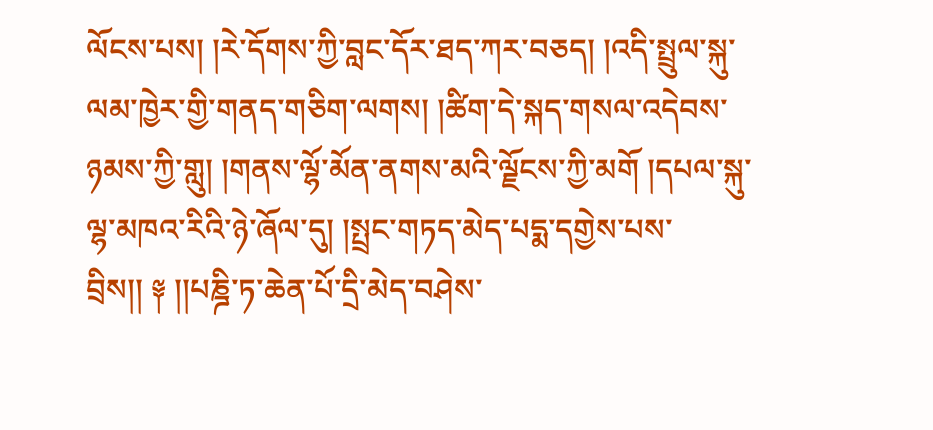ལོངས་པས། །རེ་དོགས་ཀྱི་བླང་དོར་ཐད་ཀར་བཅད། །འདི་སྤྲུལ་སྐུ་ལམ་ཁྱེར་གྱི་གནད་གཅིག་ལགས། །ཚིག་དེ་སྐད་གསལ་འདེབས་ཉམས་ཀྱི་གླུ། །གནས་ལྷོ་མོན་ནགས་མའི་ལྗོངས་ཀྱི་མགོ །དཔལ་སྐུ་ལྷ་མཁའ་རིའི་ཉེ་ཞོལ་དུ། །སྤྲང་གཏད་མེད་པདྨ་དགྱེས་པས་བྲིས།། ༈ །།པཎྜི་ཏ་ཆེན་པོ་དྲི་མེད་བཤེས་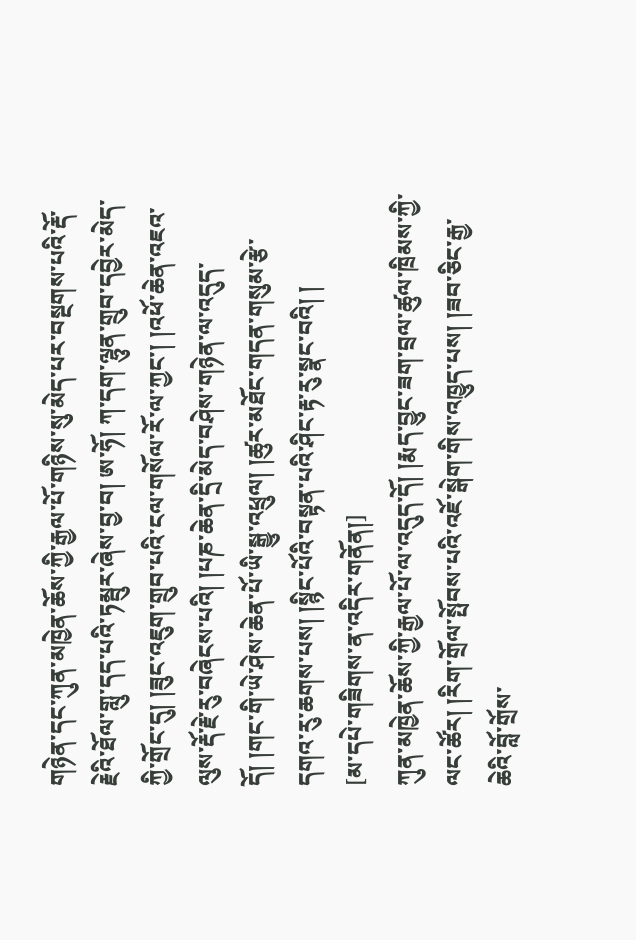གཉེན་དང་ཀུན་མཁྱེན་ཆོས་ཀྱི་རྒྱལ་པོ་གཉིས་སུ་མེད་པར་བསྔགས་པའི་རྡོ་རྗེའི་ཐོལ་གླུ་དད་པའི་ཏམྦུར་ཞེས་བྱ་བ། ཨ་ཧོ། ཀ་དག་ལྷུན་གྲུབ་དབྱེར་མེད་ཀྱི་གྲོང་དུ། །ཟུང་འཇུག་གྲུབ་པའི་ངལ་གསོལ་རོ་ལ་ཀྱང་། །འཕོ་ཆེན་འཇའ་ལུས་རྡོ་རྗེ་རུ་བཞེངས་པའི། །པཎ་ཆེན་དྲི་མེད་བཤེས་གཉེན་ལ་འདུད་དོ། །གང་གི་ཡེ་ཤེས་ཆེན་པོ་ཡི་སྒྱུ་འཕྲུལ། །ཚུར་མཐོང་གདན་གསུམ་རྩེ་དགའ་རུ་ཆགས་པས། །སྙིང་པོའི་བསྟན་པའི་ཤིང་རྟ་རུ་སྣང་བའི། །
[མ་དཔེ་གཟིགས་ན་འདིར་གནོན།]
ཀུན་མཁྱེན་ཆོས་ཀྱི་རྒྱལ་པོ་ལ་འདུད་དོ། །རྨད་བྱུང་ཟག་བྲལ་ཚུལ་ཁྲིམས་ཀྱི་ལང་ཚོར། །རིག་གྲོལ་སྤོབས་པའི་འཇོ་སྒེག་གིས་འཁྱུད་པས། །ཟབ་ཅིང་རྒྱ་ཆེའི་བློ་གྲོས་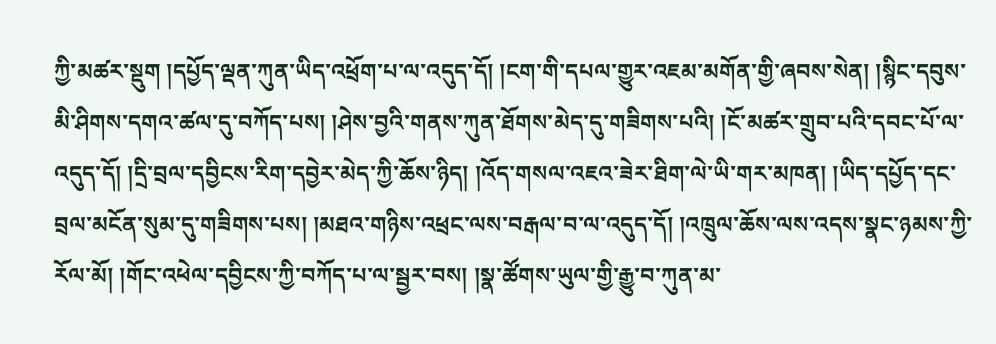ཀྱི་མཚར་སྡུག །དཔྱོད་ལྡན་ཀུན་ཡིད་འཕྲོག་པ་ལ་འདུད་དོ། །ངག་གི་དཔལ་གྱུར་འཇམ་མགོན་གྱི་ཞབས་སེན། །སྙིང་དབུས་མི་ཤིགས་དགའ་ཚལ་དུ་བཀོད་པས། །ཤེས་བྱའི་གནས་ཀུན་ཐོགས་མེད་དུ་གཟིགས་པའི། །ངོ་མཚར་གྲུབ་པའི་དབང་པོ་ལ་འདུད་དོ། །དྲི་བྲལ་དབྱིངས་རིག་དབྱེར་མེད་ཀྱི་ཆོས་ཉིད། །འོད་གསལ་འཇའ་ཟེར་ཐིག་ལེ་ཡི་གར་མཁན། །ཡིད་དཔྱོད་དང་བྲལ་མངོན་སུམ་དུ་གཟིགས་པས། །མཐའ་གཉིས་འཕྲང་ལས་བརྒལ་བ་ལ་འདུད་དོ། །འཁྲུལ་ཆོས་ལས་འདས་སྣང་ཉམས་ཀྱི་རོལ་མོ། །གོང་འཕེལ་དབྱིངས་ཀྱི་བཀོད་པ་ལ་སྦྱར་བས། །སྣ་ཚོགས་ཡུལ་གྱི་རྒྱུ་བ་ཀུན་མ་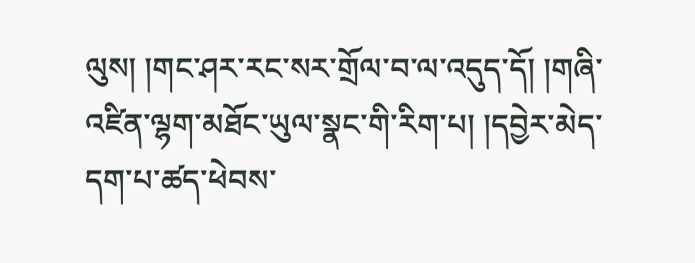ལུས། །གང་ཤར་རང་སར་གྲོལ་བ་ལ་འདུད་དོ། །གཞི་འཛིན་ལྷག་མཐོང་ཡུལ་སྣང་གི་རིག་པ། །དབྱེར་མེད་དག་པ་ཚད་ཕེབས་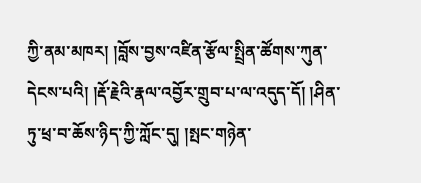ཀྱི་ནམ་མཁར། །བློས་བྱས་འཛིན་རྩོལ་སྤྲིན་ཚོགས་ཀུན་དེངས་པའི། །རྡོ་རྗེའི་རྣལ་འབྱོར་གྲུབ་པ་ལ་འདུད་དོ། །ཤིན་ཏུ་ཕྲ་བ་ཆོས་ཉིད་ཀྱི་ཀློང་དུ། །སྤང་གཉེན་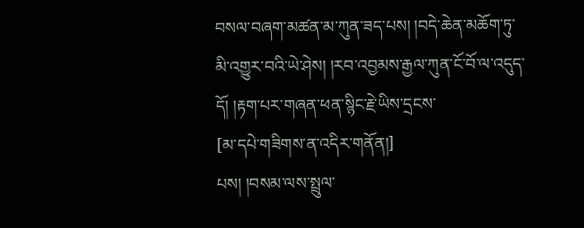བསལ་བཞག་མཚན་མ་ཀུན་ཟད་པས། །བདེ་ཆེན་མཆོག་ཏུ་མི་འགྱུར་བའི་ཡེ་ཤེས། །རབ་འབྱམས་རྒྱལ་ཀུན་ངོ་བོ་ལ་འདུད་དོ། །རྟག་པར་གཞན་ཕན་སྙིང་རྗེ་ཡིས་དྲངས་
[མ་དཔེ་གཟིགས་ན་འདིར་གནོན།]
པས། །བསམ་ལས་སྤྲུལ་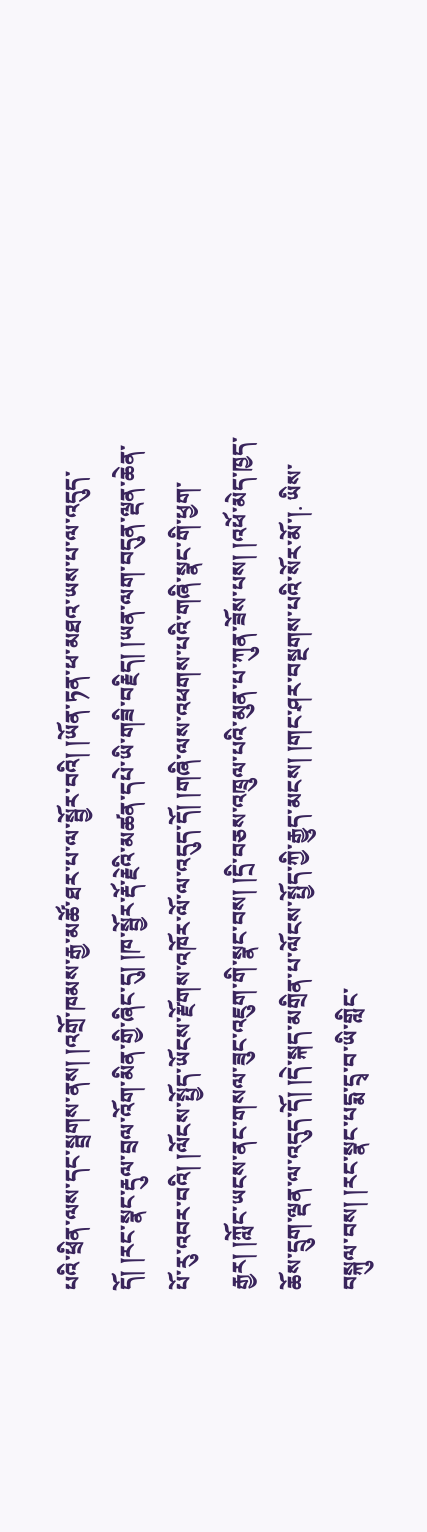པའི་ཕྲིན་ལས་དང་སྦྲགས་ནས། །འགྲོ་ཁམས་རྒྱ་མཚོ་ཐར་པ་ལ་སྦྱོར་བའི། །ཡོན་ཏན་ཕ་མཐའ་ཡས་པ་ལ་འདུད་དོ། །རང་སྣང་རྡུལ་བྲལ་འོག་མིན་གྱི་ཞིང་དུ། །ཁ་སྦྱོར་རྡོ་རྗེའི་མཚན་དཔེ་ཡི་གཟི་བརྗིད། །ཡན་ལག་བདུན་ལྡན་ཆེན་པོ་རུ་འབར་བའི། །ལོངས་སྤྱོད་ཡོངས་རྫོགས་འཁོར་ལོ་ལ་འདུད་དོ། །གཞི་ལས་འཕགས་པའི་གཞི་སྣང་གི་ཕྱག་རྒྱར། །ཀློང་ཡངས་ནང་གསལ་ཟུང་འཇུག་གི་སྣང་བས། །དྲི་བཅས་འཁྲུལ་པའི་མུན་པ་ཀུན་ཟོས་པས། །འཕོ་མེད་ཁྱད་ཆོས་དྲུག་ལྡན་ལ་འདུད་དོ། །དེ་སྐད་མགྲིན་པ་ལོངས་སྤྱོད་ཀྱི་རྒྱུད་མངས། །གང་ཤར་བསྔགས་པའི་སོར་མོ་།. ཡིས་བསྐུལ་བས། །རང་སྣང་པདྨ་དྲྭ་བ་ཡི་གླིང་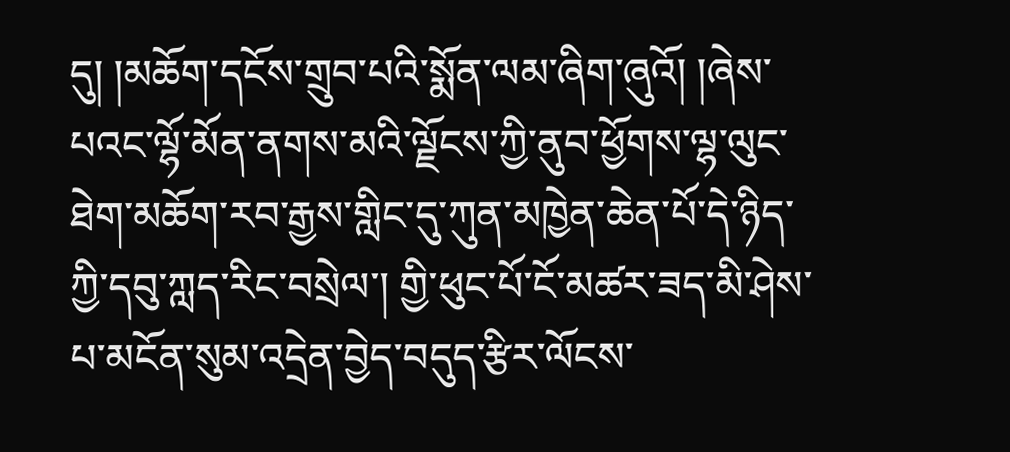དུ། །མཆོག་དངོས་གྲུབ་པའི་སྨོན་ལམ་ཞིག་ཞུའོ། །ཞེས་པའང་ལྷོ་མོན་ནགས་མའི་ལྗོངས་ཀྱི་ནུབ་ཕྱོགས་ལྷ་ལུང་ཐེག་མཆོག་རབ་རྒྱས་གླིང་དུ་ཀུན་མཁྱེན་ཆེན་པོ་དེ་ཉིད་ཀྱི་དབུ་ཀླད་རིང་བསྲེལ་། གྱི་ཕུང་པོ་ངོ་མཚར་ཟད་མི་ཤེས་པ་མངོན་སུམ་འདྲེན་བྱེད་བདུད་རྩིར་ལོངས་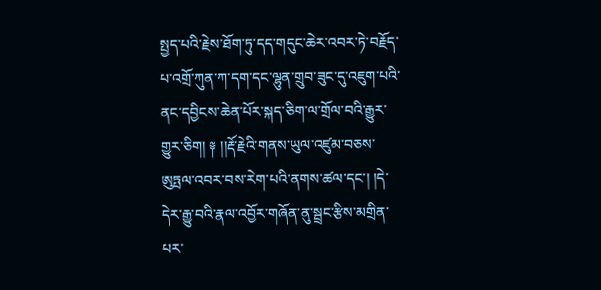སྤྱད་པའི་རྗེས་ཐོག་ཏུ་དད་གདུང་ཆེར་འབར་ཏེ་བརྗོད་པ་འགྲོ་ཀུན་ཀ་དག་དང་ལྷུན་གྲུབ་ཟུང་དུ་འཇུག་པའི་ནང་དབྱིངས་ཆེན་པོར་སྐད་ཅིག་ལ་གྲོལ་བའི་རྒྱུར་གྱུར་ཅིག། ༈ །།རྡོ་རྗེའི་གནས་ཡུལ་འཛུམ་བཅས་ཨུཏྤལ་འབར་བས་རེག་པའི་ནགས་ཚལ་དང་། །དེ་དེར་རྒྱུ་བའི་རྣལ་འབྱོར་གཞོན་ནུ་སྦྲང་རྩིས་མགྲིན་པར་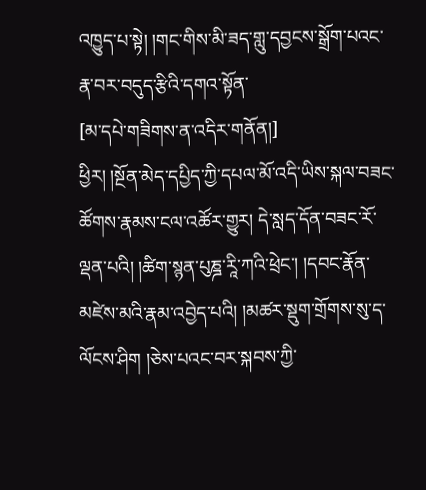འཁྱུད་པ་སྟེ། །གང་གིས་མི་ཟད་གླུ་དབྱངས་སྒྲོག་པའང་རྣ་བར་བདུད་རྩིའི་དགའ་སྟོན་
[མ་དཔེ་གཟིགས་ན་འདིར་གནོན།]
ཕྱིར། །སྔོན་མེད་དཔྱིད་ཀྱི་དཔལ་མོ་འདི་ཡིས་སྐལ་བཟང་ཚོགས་རྣམས་ངལ་འཚོར་གྱུར། དེ་སླད་དོན་བཟང་རོ་ལྡན་པའི། །ཚིག་སྙན་པུཎྜ་རཱི་ཀའི་ཕྲེང་། །དབང་རྣོན་མཛེས་མའི་རྣམ་འབྱེད་པའི། །མཚར་སྡུག་གྲོགས་སུ་ད་ལོངས་ཤིག །ཅེས་པའང་བར་སྐབས་ཀྱི་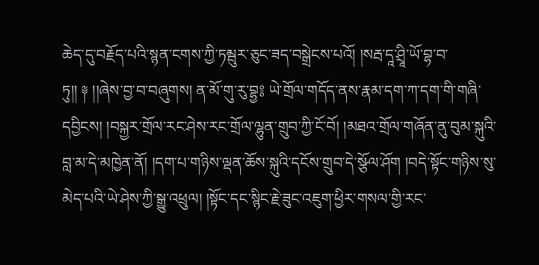ཆེད་དུ་བརྗོད་པའི་སྙན་ངགས་ཀྱི་ཏམྦུར་ཅུང་ཟད་བསྒྲེངས་པའོ། །སརྦ་དཱ་ཤྲཱི་ཡོ་བྷ་བ་ཏུ།། ༈ །།ཞེས་བྱ་བ་བཞུགས། ན་མོ་གུ་རུ་བྷྱ༔ ཡེ་གྲོལ་གདོད་ནས་རྣམ་དག་ཀ་དག་གི་གཞི་དབྱིངས། །བསྐྱར་གྲོལ་རང་ཤེས་རང་གྲོལ་ལྷུན་གྲུབ་ཀྱི་ངོ་བོ། །མཐའ་གྲོལ་གཞོན་ནུ་བུམ་སྐུའི་བླ་མ་དེ་མཁྱེན་ནོ། །དག་པ་གཉིས་ལྡན་ཆོས་སྐུའི་དངོས་གྲུབ་དེ་སྩོལ་ཤོག །བདེ་སྟོང་གཉིས་སུ་མེད་པའི་ཡེ་ཤེས་ཀྱི་སྒྱུ་འཕྲུལ། །སྟོང་དང་སྙིང་རྗེ་ཟུང་འཇུག་ཕྱིར་གསལ་གྱི་རང་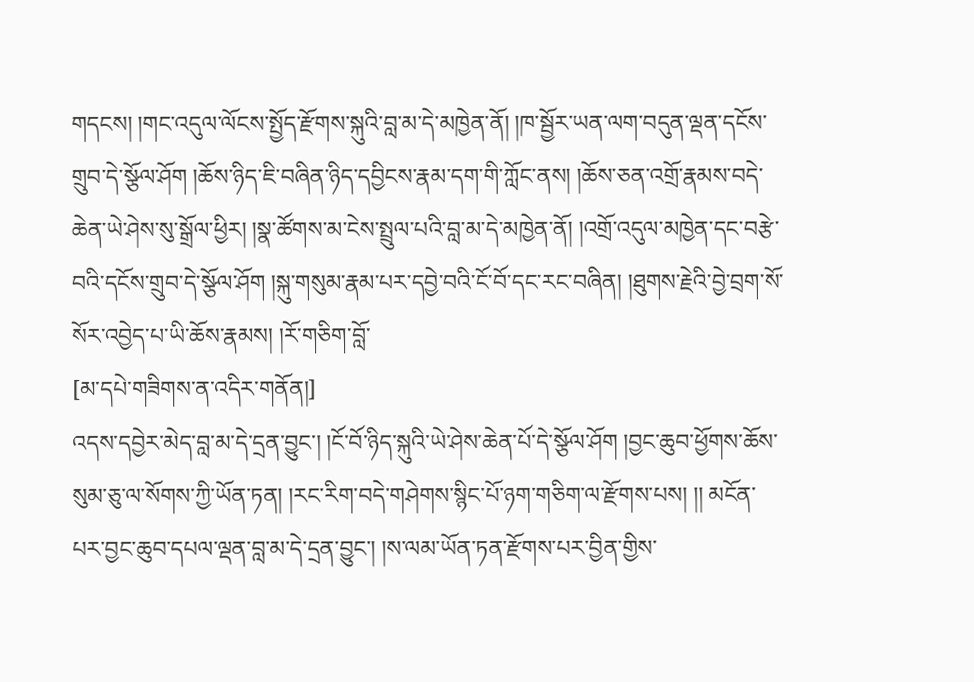གདངས། །གང་འདུལ་ལོངས་སྤྱོད་རྫོགས་སྐུའི་བླ་མ་དེ་མཁྱེན་ནོ། །ཁ་སྦྱོར་ཡན་ལག་བདུན་ལྡན་དངོས་གྲུབ་དེ་སྩོལ་ཤོག །ཆོས་ཉིད་ཇི་བཞིན་ཉིད་དབྱིངས་རྣམ་དག་གི་ཀློང་ནས། །ཆོས་ཅན་འགྲོ་རྣམས་བདེ་ཆེན་ཡེ་ཤེས་སུ་སྒྲོལ་ཕྱིར། །སྣ་ཚོགས་མ་ངེས་སྤྲུལ་པའི་བླ་མ་དེ་མཁྱེན་ནོ། །འགྲོ་འདུལ་མཁྱེན་དང་བརྩེ་བའི་དངོས་གྲུབ་དེ་སྩོལ་ཤོག །སྐུ་གསུམ་རྣམ་པར་དབྱེ་བའི་ངོ་བོ་དང་རང་བཞིན། །ཐུགས་རྗེའི་བྱེ་བྲག་སོ་སོར་འབྱེད་པ་ཡི་ཆོས་རྣམས། །རོ་གཅིག་བློ་
[མ་དཔེ་གཟིགས་ན་འདིར་གནོན།]
འདས་དབྱེར་མེད་བླ་མ་དེ་དྲན་བྱུང་། །ངོ་བོ་ཉིད་སྐུའི་ཡེ་ཤེས་ཆེན་པོ་དེ་སྩོལ་ཤོག །བྱང་ཆུབ་ཕྱོགས་ཆོས་སུམ་ཅུ་ལ་སོགས་ཀྱི་ཡོན་ཏན། །རང་རིག་བདེ་གཤེགས་སྙིང་པོ་ཉག་གཅིག་ལ་རྫོགས་པས། །། མངོན་པར་བྱང་ཆུབ་དཔལ་ལྡན་བླ་མ་དེ་དྲན་བྱུང་། །ས་ལམ་ཡོན་ཏན་རྫོགས་པར་བྱིན་གྱིས་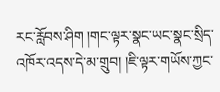རང་རློབས་ཤིག །གང་ལྟར་སྣང་ཡང་སྣང་སྲིད་འཁོར་འདས་དེ་མ་གྲུབ། །ཇི་ལྟར་གཡོས་ཀྱང་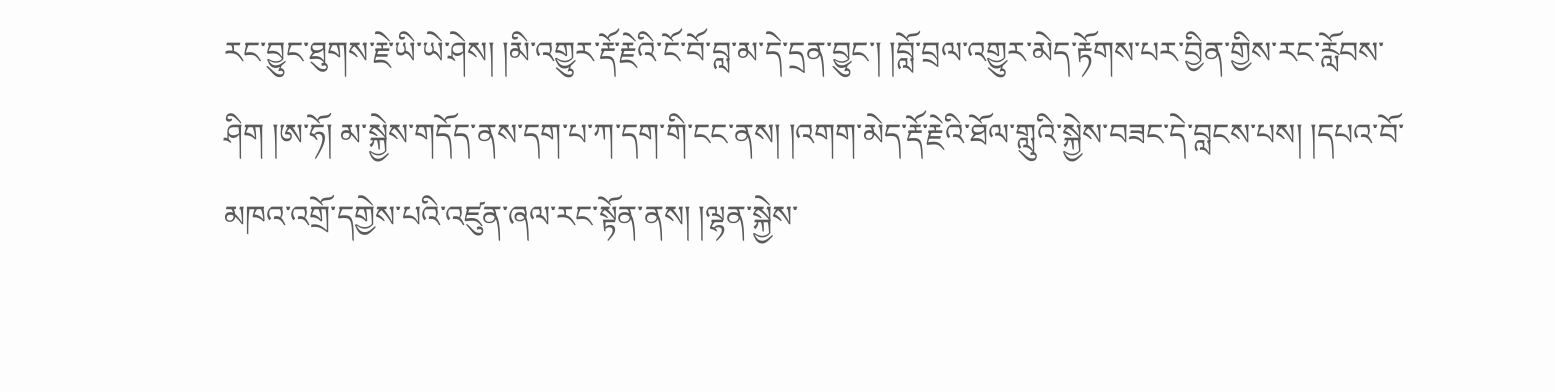རང་བྱུང་ཐུགས་རྗེ་ཡི་ཡེ་ཤེས། །མི་འགྱུར་རྡོ་རྗེའི་ངོ་བོ་བླ་མ་དེ་དྲན་བྱུང་། །བློ་བྲལ་འགྱུར་མེད་རྟོགས་པར་བྱིན་གྱིས་རང་རློབས་ཤིག །ཨ་ཧོ། མ་སྐྱེས་གདོད་ནས་དག་པ་ཀ་དག་གི་ངང་ནས། །འགག་མེད་རྡོ་རྗེའི་ཐོལ་གླུའི་སྐྱེས་བཟང་དེ་བླངས་པས། །དཔའ་བོ་མཁའ་འགྲོ་དགྱེས་པའི་འཛུན་ཞལ་རང་སྟོན་ནས། །ལྷན་སྐྱེས་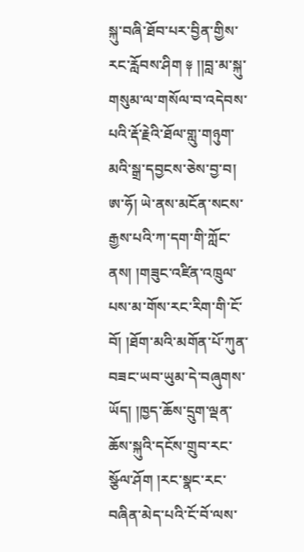སྐུ་བཞི་ཐོབ་པར་བྱིན་གྱིས་རང་རློབས་ཤིག ༈ །།བླ་མ་སྐུ་གསུམ་ལ་གསོལ་བ་འདེབས་པའི་རྡོ་རྗེའི་ཐོལ་གླུ་གཉུག་མའི་སྒྲ་དབྱངས་ཅེས་བྱ་བ། ཨ་ཧོ། ཡེ་ནས་མངོན་སངས་རྒྱས་པའི་ཀ་དག་གི་ཀློང་ནས། །གཟུང་འཛིན་འཁྲུལ་པས་མ་གོས་རང་རིག་གི་ངོ་བོ། །ཐོག་མའི་མགོན་པོ་ཀུན་བཟང་ཡབ་ཡུམ་དེ་བཞུགས་ཡོད། །ཁྱད་ཆོས་དྲུག་ལྡན་ཆོས་སྐུའི་དངོས་གྲུབ་རང་སྩོལ་ཤོག །རང་སྣང་རང་བཞིན་མེད་པའི་ངོ་བོ་ལས་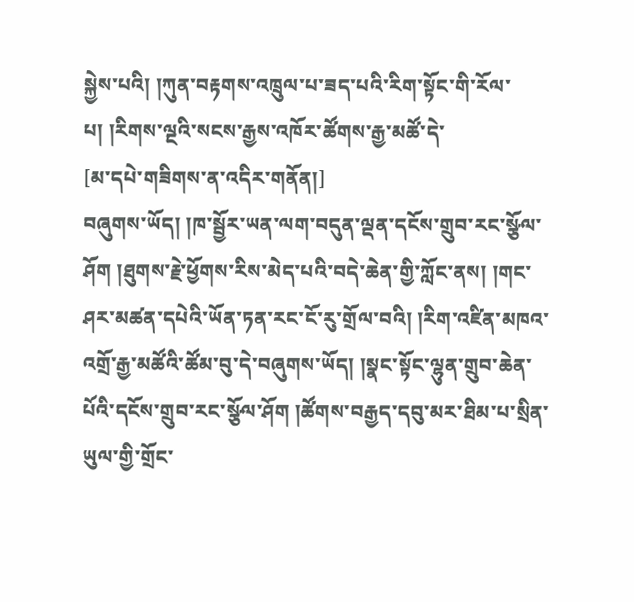སྐྱེས་པའི། །ཀུན་བརྟགས་འཁྲུལ་པ་ཟད་པའི་རིག་སྟོང་གི་རོལ་པ། །རིགས་ལྔའི་སངས་རྒྱས་འཁོར་ཚོགས་རྒྱ་མཚོ་དེ་
[མ་དཔེ་གཟིགས་ན་འདིར་གནོན།]
བཞུགས་ཡོད། །ཁ་སྦྱོར་ཡན་ལག་བདུན་ལྡན་དངོས་གྲུབ་རང་སྩོལ་ཤོག །ཐུགས་རྗེ་ཕྱོགས་རིས་མེད་པའི་བདེ་ཆེན་གྱི་ཀློང་ནས། །གང་ཤར་མཚན་དཔེའི་ཡོན་ཏན་རང་ངོ་རུ་གྲོལ་བའི། །རིག་འཛིན་མཁའ་འགྲོ་རྒྱ་མཚོའི་ཚོམ་བུ་དེ་བཞུགས་ཡོད། །སྣང་སྟོང་ལྷུན་གྲུབ་ཆེན་པོའི་དངོས་གྲུབ་རང་སྩོལ་ཤོག །ཚོགས་བརྒྱད་དབུ་མར་ཐིམ་པ་སྲིན་ཡུལ་གྱི་གྲོང་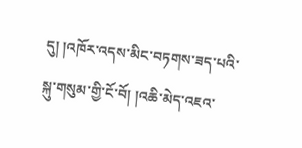དུ། །འཁོར་འདས་མིང་བཏགས་ཟད་པའི་སྐུ་གསུམ་གྱི་ངོ་བོ། །འཆི་མེད་འཇའ་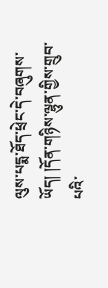ལུས་པདྨ་ཐོད་ཕྲེང་དེ་བཞུགས་ཡོད། །དོན་གཉིས་ལྷུན་གྱིས་གྲུབ་པའི་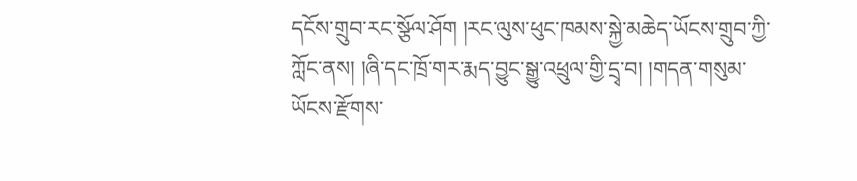དངོས་གྲུབ་རང་སྩོལ་ཤོག །རང་ལུས་ཕུང་ཁམས་སྐྱེ་མཆེད་ཡོངས་གྲུབ་ཀྱི་ཀློང་ནས། །ཞི་དང་ཁྲོ་གར་རྨད་བྱུང་སྒྱུ་འཕྲུལ་གྱི་དྲྭ་བ། །གདན་གསུམ་ཡོངས་རྫོགས་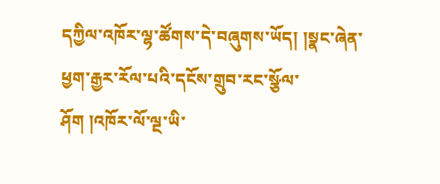དཀྱིལ་འཁོར་ལྷ་ཚོགས་དེ་བཞུགས་ཡོད། །སྣང་ཞེན་ཕྱག་རྒྱར་རོལ་པའི་དངོས་གྲུབ་རང་སྩོལ་ཤོག །འཁོར་ལོ་ལྔ་ཡི་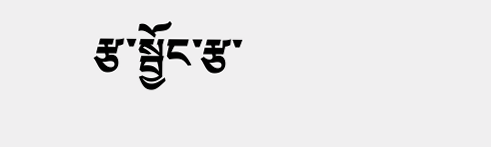རྩ་སྦྱོང་རྩ་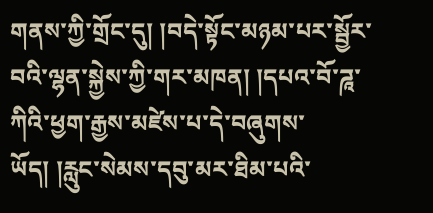གནས་ཀྱི་གྲོང་དུ། །བདེ་སྟོང་མཉམ་པར་སྦྱོར་བའི་ལྷན་སྐྱེས་ཀྱི་གར་མཁན། །དཔའ་བོ་ཌཱ་ཀིའི་ཕྱག་རྒྱས་མཛེས་པ་དེ་བཞུགས་ཡོད། །རླུང་སེམས་དབུ་མར་ཐིམ་པའི་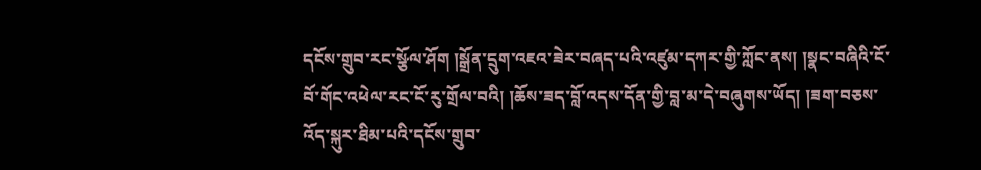དངོས་གྲུབ་རང་སྩོལ་ཤོག །སྒྲོན་དྲུག་འཇའ་ཟེར་བཞད་པའི་འཛུམ་དཀར་གྱི་ཀློང་ནས། །སྣང་བཞིའི་ངོ་བོ་གོང་འཕེལ་རང་ངོ་རུ་གྲོལ་བའི། །ཆོས་ཟད་བློ་འདས་དོན་གྱི་བླ་མ་དེ་བཞུགས་ཡོད། །ཟག་བཅས་འོད་སྐུར་ཐིམ་པའི་དངོས་གྲུབ་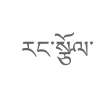རང་སྩོལ་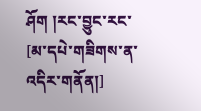ཤོག །རང་བྱུང་རང་
[མ་དཔེ་གཟིགས་ན་འདིར་གནོན།]